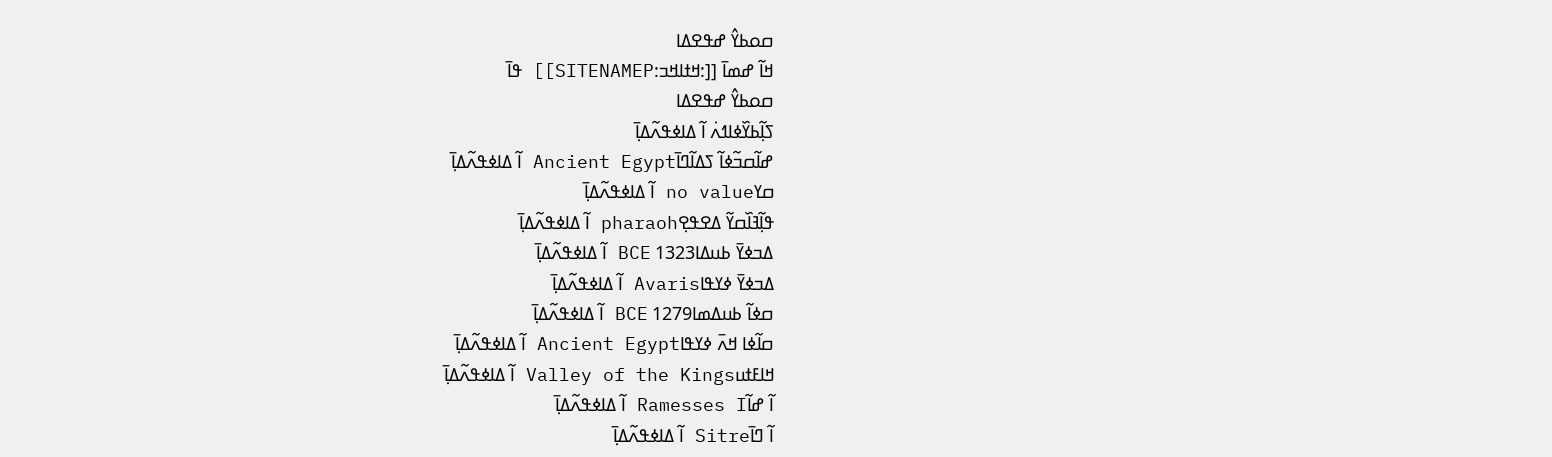ߛߋߕߌ߮ ߝߟߐߡߊ
ߞߊ߬ ߝߘߊ߫ [[:ߞߙߊߞߏ:SITENAMEP]] ߟߊ߫
ߛߋߕߌ߮ ߝߟߐߡߊ
ߖߊ߲߬ߕߌ߰ߦߊߗߍ߭ ߊ߬ ߡߊߦߟߍ߬ߡߊ߲߫
ߝߊ߬ߛߏ߬ߦߊ߬ ߖߡߊ߬ߣߊ߫Ancient Egypt ߊ߬ ߡߊߦߟߍ߬ߡߊ߲߫
ߛߌno value ߊ߬ ߡߊߦߟߍ߬ߡߊ߲߫
ߟߊ߲߬ߔߊ߰ߛߌ߬ ߡߐߟߐ߲pharaoh ߊ߬ ߡߊߦߟߍ߬ߡߊ߲߫
ߡߏߦߌ߫ ߕߎߡߊ1323 BCE ߊ߬ ߡߊߦߟߍ߬ߡߊ߲߫
ߡߏߦߌ߫ ߦߌߟߊAvaris ߊ߬ ߡߊߦߟߍ߬ߡߊ߲߫
ߛߦߊ߬ ߕߎߡߘߊ1279 BCE ߊ߬ ߡߊߦߟߍ߬ߡߊ߲߫
ߛߊ߬ߦߊ ߞߍ߫ ߦߌߟߊAncient Egypt ߊ߬ ߡߊߦߟߍ߬ߡߊ߲߫
ߞߊߓߙߎValley of the Kings ߊ߬ ߡߊߦߟߍ߬ߡߊ߲߫
ߊ߬ ߝߊ߬Ramesses I ߊ߬ ߡߊߦߟߍ߬ߡߊ߲߫
ߊ߬ ߣߊ߫Sitre ߊ߬ ߡߊߦߟߍ߬ߡߊ߲߫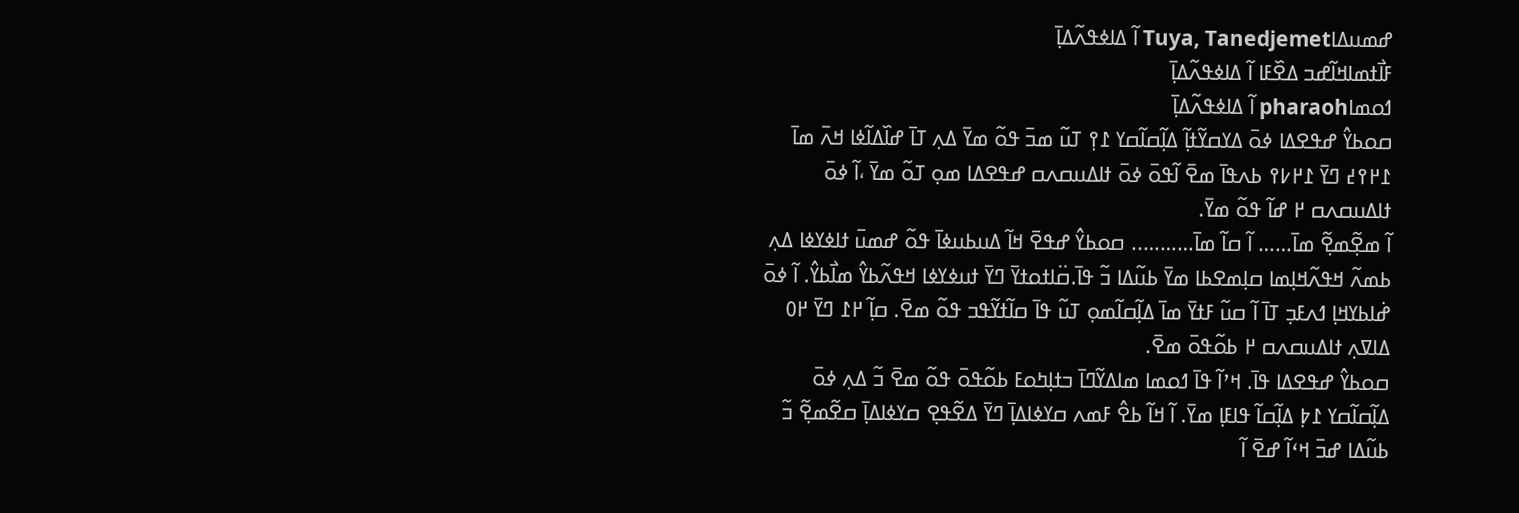ߝߘߎߡߊTuya, Tanedjemet ߊ߬ ߡߊߦߟߍ߬ߡߊ߲߫
ߓߊ߯ߙߘߊߞߊ߬ߝߏ ߡߐ߰ߓߊ ߊ߬ ߡߊߦߟߍ߬ߡߊ߲߫
ߗߋߘߊpharaoh ߊ߬ ߡߊߦߟߍ߬ߡߊ߲߫
ߛߋߕߌ߮ ߝߟߐߡߊ ߦߋ߫ ߡߌߛߌ߬ߙߊ߲߬ ߡߊ߲߬ߛߊ߬ߛߌ ߁߉߲ ߠߎ߬ ߘߏ߫ ߟߋ߬ ߘߌ߫ ߡߍ߲ ߠߊ߫ ߝߊ߰ߡߊ߬ߦߊ ߞߍ߫ ߘߊ߫ ߁߂߉߄ ߣߌ߫ ߁߂߇߉ ߕߍߟߊ߫ ߘߐ߫ ߊ߬ߟߋ߫ ߦߋ߫ ߙߊߡߎߛߍߛ ߝߟߐߡߊ ߘߋ߲ ߠߋ߬ ߘߌ߫ ،ߊ߬ ߦߋ߫ ߙߊߡߎߛߍߛ ߂ ߝߊ߬ ߟߋ߬ ߘߌ߫.
ߊ߬ ߘߐ߲߬ߘߐ߲߬ ߘߊ߫…… ߊ߬ ߛߊ߬ ߘߊ߫……….. ߛߋߕߌ߮ ߝߟߐ߫ ߞߊ߬ ߡߎߕߎߦߊ߫ ߟߋ߬ ߝߘߎ߫ ߙߊߦߌߦߊ ߡߍ߲ ߕߘߍ߬ ߞߟߍ߬ߞߊ߲ߘߊ ߛߊ߲ߘߐߕߊ ߘߌ߫ ߕߎ߬ߡߊ ߏ߬ ߟߊ߫.ߛ߳ߊߙߋߙߌ߫ ߣߌ߫ ߙߎߦߌߦߊ ߞߟߍ߬ߕߌ߮ ߘߊ߯ߕߌ߮. ߊ߬ ߦߋ߫ ߝ߭ߊߕߌߞߊ߲ ߗߍߓߏ߲ ߠߊ߫ ߊ߬ ߛߎ߬ ߓߙߌ߫ ߘߊ߫ ߡߊ߲߬ߛߊ߬ߘߋ߲ ߠߎ߬ ߟߊ߫ ߛߊ߬ߙߌ߬ߟߏ ߟߋ߬ ߘߐ߫. ߛߊ߲߬ ߂߁ ߣߌ߫ ߂߀ ߡߊߜߍ߲ ߙߊߡߎߛߍߛ ߂ ߕߋ߬ߟߋ߫ ߘߐ߫.
ߛߋߕߌ߮ ߝߟߐߡߊ ߟߊ߫. ߞߴߊ߬ ߟߊ߫ ߗߋߘߊ ߘߊߡߌ߬ߣߊ߫ ߏߙߊ߲ߤߋߓ ߕߋ߬ߟߋ߫ ߟߋ߬ ߘߐ߫ ߏ߬ ߡߍ߲ ߦߋ߫ ߡߊ߲߬ߛߊ߬ߛߌ ߁߈߲ ߡߊ߲߬ߛߊ߬ ߟߊߓߊ߲ ߘߌ߫. ߊ߬ ߞߊ߬ ߕߐ߮ ߓߘߍ ߛߌߦߊߡߊ߲߫ ߣߌ߫ ߡߐ߬ߟߐ߲ ߛߌߦߊߡߊ߲߫ ߛߐ߬ߘߐ߲߬ ߏ߬ ߕߎ߬ߡߊ ߝߏ߫ ߞߵߊ߬ ߝߐ߫ ߊ߬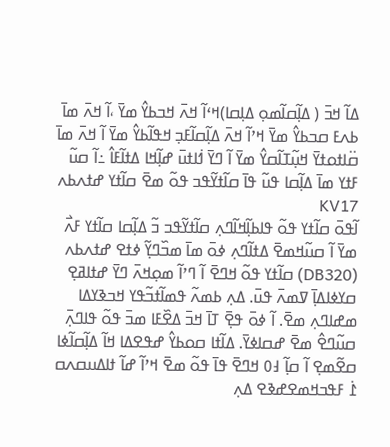ߡߊ߬ ߞߏ߫ ( ߡߊ߲߬ߛߊ߬ߘߋ߲ ߡߊ߲ߛߊ)ߞߵߊ߬ ߞߍ߫ ߞߏߕߌ߮ ߘߌ߫ ،ߊ߬ ߞߍ߫ ߘߊ߫ ߕߍߓ ߛߏߕߌ߮ ߘߌ߫ ߞߴߊ߬ ߞߍ߫ ߡߊ߲߬ߛߊ߬ߓߏ߲ ߞߟߊ߬ߕߌ߮ ߘߌ߫ ߊ߬ ߞߍ߫ ߘߊ߫ ߛ߳ߊߙߋߙߌ߫ ߞߎ߲߬ߠߊ߬ߛߌ߮ ߘߌ߫ ߊ߬ ߣߌ߫ ߗ߭ߊߙߎ߫ ߝߊ߲߬ߞߊ ߡߙߊ߬ߓߊ߮ ߸ߊ߬ ߛߎ߬ ߓߙߌ ߘߊ߫ ߡߊ߲߬ߛߊ ߟߎ߬ ߟߊ߫ ߛߊ߬ߙߌ߬ߟߏ ߟߋ߬ ߘߐ߫ ߛߊ߬ߙߌ ߝߙߍߕߍ KV17
ߊ߬ߟߋ߫ ߛߊ߬ߙߌ ߟߋ߬ ߟߊߕߊ߲߬ߞߊ߬ߣߍ߲ ߛߊ߬ߙߌ߬ߟߏ ߏ߬ ߡߊ߲߬ߛߊ ߛߊ߬ߙߌ ߓߍ߯ ߘߌ߫ ߊ߬ ߛߎ߬ߞߘߐ߫ ߡߙߊ߬ߣߍ߲ ߦߋ߫ ߘߊ߫ ߘߏ߰ߣߌ߲߬ ߦߙߐ ߝߙߍߕߍ (DB320) ߛߊ߬ߙߌ ߟߋ߬ ߞߣߐ߫ ߊ߬ ߣߴߊ߬ ߘߋ߲ߞߍ߫ ߣߌ߫ ߝߙߊߥߐ߲ ߛߌߦߊߡߊ߲߫ ߜߘߍ߫ ߟߎ߫. ߡߍ߲ ߕߘߍ߬ ߟߘߊ߬ߙߏ߬ߟߌ ߞߏߢߌߡߊ ߘߝߊߣߍ߲ ߘߐ߫. ߊ߬ ߦߋ߫ ߟߐ߲߫ ߠߊ߫ ߞߏ߫ ߡߐ߰ߓߊ ߘߏ߫ ߟߋ߬ ߟߊߣߍ߲߫ ߛߎ߬ߣߐ߮ ߘߐ߫ ߝߛߊߦߌ߫. ߡߊ߬ߙߊ ߛߋߕߌ߮ ߝߟߐߡߊ ߞߊ߬ ߡߊ߲߬ߛߊ߬ߦߊ ߛߐ߬ߘߐ߲ ߊ߬ ߛߊ߲߬ ߃߀ ߞߣߐ߫ ߟߊ߫ ߟߋ߬ ߘߐ߫ ߞߴߊ߬ ߝߊ߬ ߙߊߡߎߛߍߛ ߁߭ ߓߟߏߞߘߐߝߢߐ ߡߍ߲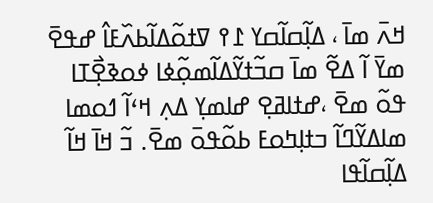ߞߍ߫ ߘߊ߫ ، ߡߊ߲߬ߛߊ߬ߛߌ ߁߉ ߜߙߋ߬ߡߊ߬ߕߍ߰ߓߊ߮ ߝߟߐ߫ ߘߌ߫ ߊ߬ ߡߐ߬ ߘߊ߫ ߛߏ߬ߙߌ߬ߡߊ߬ߘߋ߲߬ߦߊ ߦߋߢߐ߲߯ߠߊ ߟߋ߬ ߘߐ߫ ،ߝߙߊߥߐ߲ ߝߊߘߌ߲ ߡߍ߲ ߞߵߊ߬ ߗߋߘߊ ߘߊߡߌ߬ߣߊ߬ ߏߙߊ߲ߤߋߓ ߕߋ߬ߟߋ߫ ߘߐ߫. ߏ߬ ߞߊ߫ ߞߊ߬ ߡߊ߲߬ߛߊ߬ߟߊ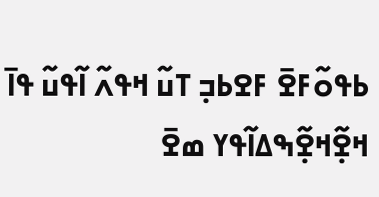ߕߟߋ߬ߓߐ߫ ߓߐߕߏ߲ ߠߎ߬ ߞߟߍ߬ ߊ߬ߟߎ߬ ߟߊ߫ ߞߐ߲߬ߞߐ߲߬ߒߡߊ߬ߟߌ ߘߐ߫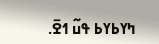ߤߌߕߌߕ ߟߎ߬ ߗߐ߫.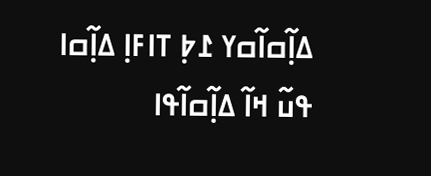ߡߊ߲߬ߛߊ߬ߛߌ ߁߈߲ ߠߊߓߊ߲ ߡߊ߲߬ߛߊ ߟߎ߬ ߞߊ߬ ߡߊ߲߬ߛߊ߬ߟߊ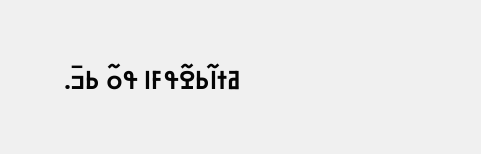ߥߙߊ߬ߕߐ߬ߟߓߊ ߟߋ߬ ߕߏ߫.